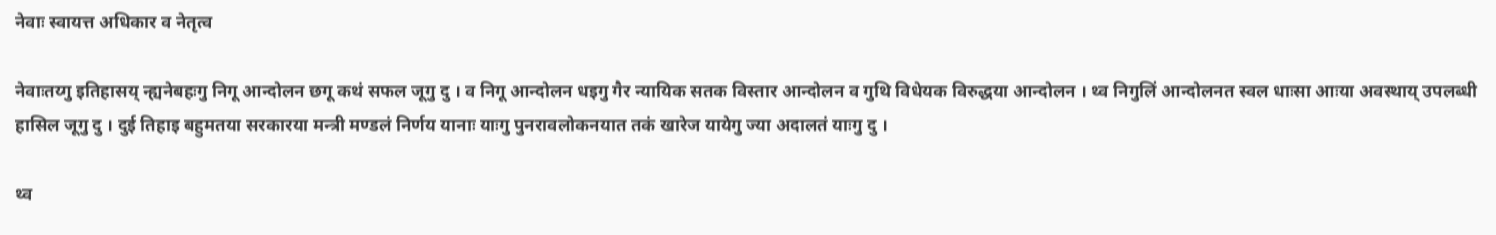नेवाः स्वायत्त अधिकार व नेतृत्व

नेवाःतय्गु इतिहासय् न्ह्यनेबहःगु निगू आन्दोलन छगू कथं सफल जूगु दु । व निगू आन्दोलन धइगु गैर न्यायिक सतक विस्तार आन्दोलन व गुथि विधेयक विरुद्धया आन्दोलन । थ्व निगुलिं आन्दोलनत स्वल धाःसा आःया अवस्थाय् उपलब्धी हासिल जूगु दु । दुई तिहाइ बहुमतया सरकारया मन्त्री मण्डलं निर्णय यानाः याःगु पुनरावलोकनयात तकं खारेज यायेगु ज्या अदालतं याःगु दु ।

थ्व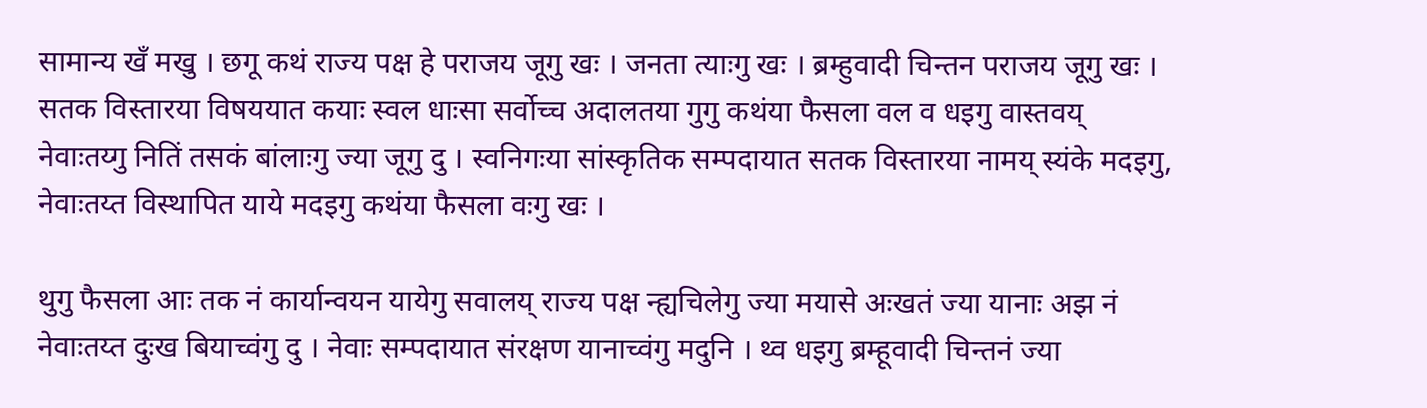सामान्य खँ मखु । छगू कथं राज्य पक्ष हे पराजय जूगु खः । जनता त्याःगु खः । ब्रम्हुवादी चिन्तन पराजय जूगु खः । सतक विस्तारया विषययात कयाः स्वल धाःसा सर्वोच्च अदालतया गुगु कथंया फैसला वल व धइगु वास्तवय् नेवाःतय्गु नितिं तसकं बांलाःगु ज्या जूगु दु । स्वनिगःया सांस्कृतिक सम्पदायात सतक विस्तारया नामय् स्यंके मदइगु, नेवाःतय्त विस्थापित याये मदइगु कथंया फैसला वःगु खः ।

थुगु फैसला आः तक नं कार्यान्वयन यायेगु सवालय् राज्य पक्ष न्ह्यचिलेगु ज्या मयासे अःखतं ज्या यानाः अझ नं नेवाःतय्त दुःख बियाच्वंगु दु । नेवाः सम्पदायात संरक्षण यानाच्वंगु मदुनि । थ्व धइगु ब्रम्हूवादी चिन्तनं ज्या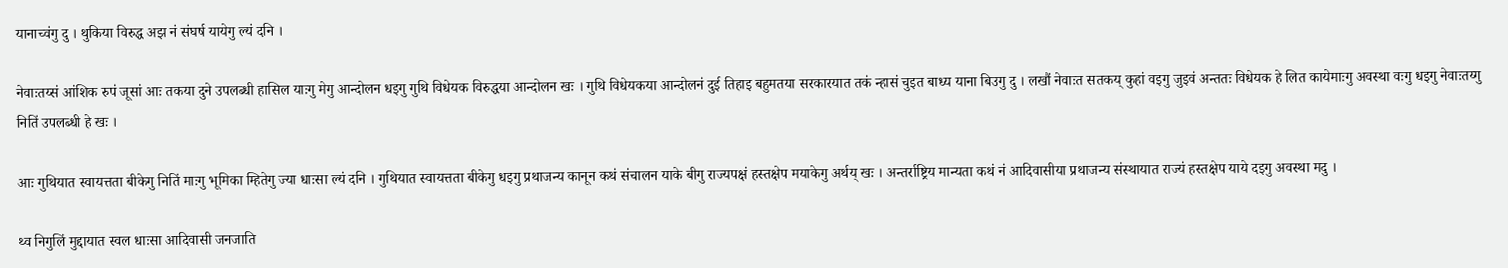यानाच्वंगु दु । थुकिया विरुद्ध अझ नं संघर्ष यायेगु ल्यं दनि ।

नेवाःतय्सं आंशिक रुपं जूसां आः तकया दुने उपलब्धी हासिल याःगु मेगु आन्दोलन धइगु गुथि विधेयक विरुद्धया आन्दोलन खः । गुथि विधेयकया आन्दोलनं दुई तिहाइ बहुमतया सरकारयात तकं न्हासं चुइत बाध्य याना बिउगु दु । लखौं नेवाःत सतकय् कुहां वइगु जुइवं अन्ततः विधेयक हे लित कायेमाःगु अवस्था वःगु धइगु नेवाःतय्गु नितिं उपलब्धी हे खः ।

आः गुथियात स्वायत्तता बीकेगु नितिं माःगु भूमिका म्हितेगु ज्या धाःसा ल्यं दनि । गुथियात स्वायत्तता बीकेगु धइगु प्रथाजन्य कानून कथं संचालन याके बीगु राज्यपक्षं हस्तक्षेप मयाकेगु अर्थय् खः । अन्तर्राष्ट्रिय मान्यता कथं नं आदिवासीया प्रथाजन्य संस्थायात राज्यं हस्तक्षेप याये दइगु अवस्था मदु ।

थ्व निगुलिं मुद्दायात स्वल धाःसा आदिवासी जनजाति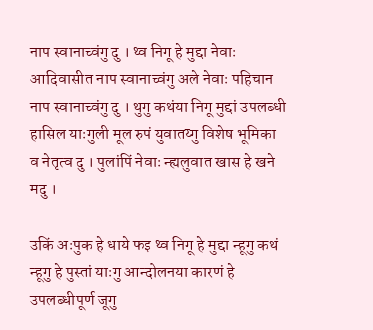नाप स्वानाच्वंगु दु । थ्व निगू हे मुद्दा नेवाः आदिवासीत नाप स्वानाच्वंगु अले नेवाः पहिचान नाप स्वानाच्वंगु दु । थुगु कथंया निगू मुद्दां उपलब्धी हासिल याःगुली मूल रुपं युवातय्गु विशेष भूमिका व नेतृत्व दु । पुलांपिं नेवाः न्ह्यलुवात खास हे खने मदु ।

उकिं अःपुक हे धाये फइ थ्व निगू हे मुद्दा न्हूगु कथं न्हूगु हे पुस्तां याःगु आन्दोलनया कारणं हे उपलब्धीपूर्ण जूगु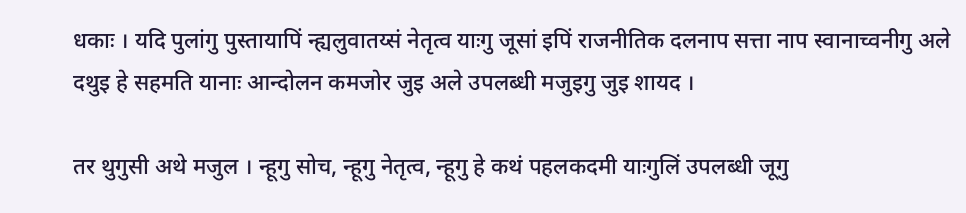धकाः । यदि पुलांगु पुस्तायापिं न्ह्यलुवातय्सं नेतृत्व याःगु जूसां इपिं राजनीतिक दलनाप सत्ता नाप स्वानाच्वनीगु अले दथुइ हे सहमति यानाः आन्दोलन कमजोर जुइ अले उपलब्धी मजुइगु जुइ शायद ।

तर थुगुसी अथे मजुल । न्हूगु सोच, न्हूगु नेतृत्व, न्हूगु हे कथं पहलकदमी याःगुलिं उपलब्धी जूगु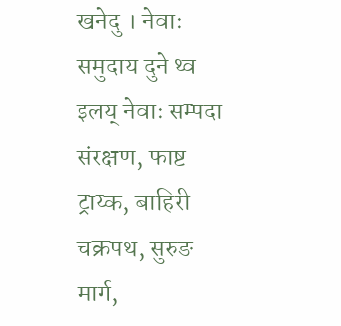खनेदु । नेवाः समुदाय दुने थ्व इलय् नेवाः सम्पदा संरक्षण, फाष्ट ट्राय्क, बाहिरी चक्रपथ, सुरुङ मार्ग,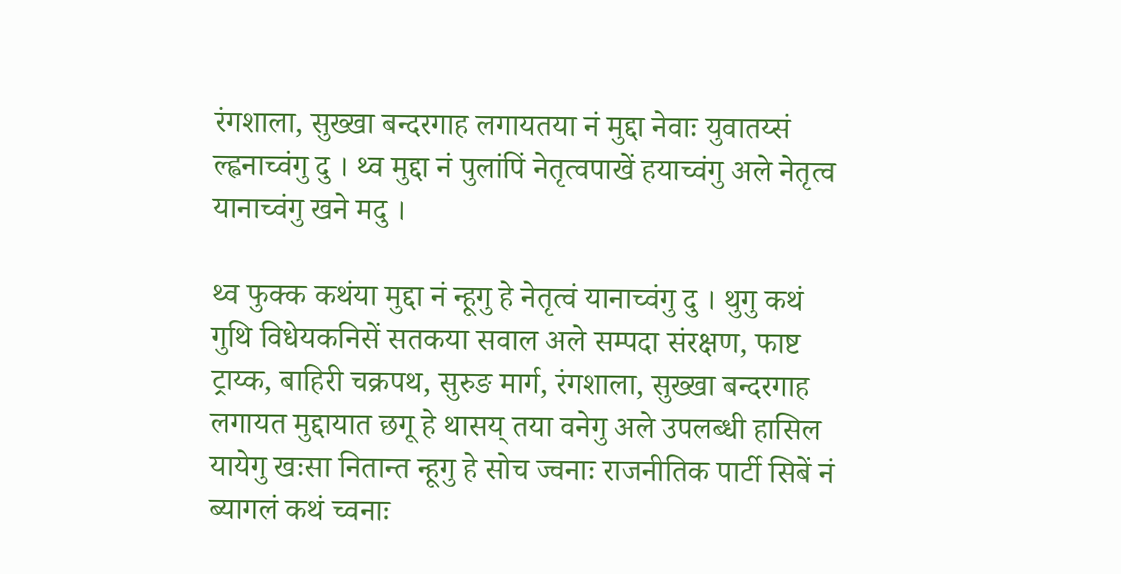रंगशाला, सुख्खा बन्दरगाह लगायतया नं मुद्दा नेवाः युवातय्सं ल्ह्वनाच्वंगु दु । थ्व मुद्दा नं पुलांपिं नेतृत्वपाखें हयाच्वंगु अले नेतृत्व यानाच्वंगु खने मदु ।

थ्व फुक्क कथंया मुद्दा नं न्हूगु हे नेतृत्वं यानाच्वंगु दु । थुगु कथं गुथि विधेयकनिसें सतकया सवाल अले सम्पदा संरक्षण, फाष्ट ट्राय्क, बाहिरी चक्रपथ, सुरुङ मार्ग, रंगशाला, सुख्खा बन्दरगाह लगायत मुद्दायात छगू हे थासय् तया वनेगु अले उपलब्धी हासिल यायेगु खःसा नितान्त न्हूगु हे सोच ज्वनाः राजनीतिक पार्टी सिबें नं ब्यागलं कथं च्वनाः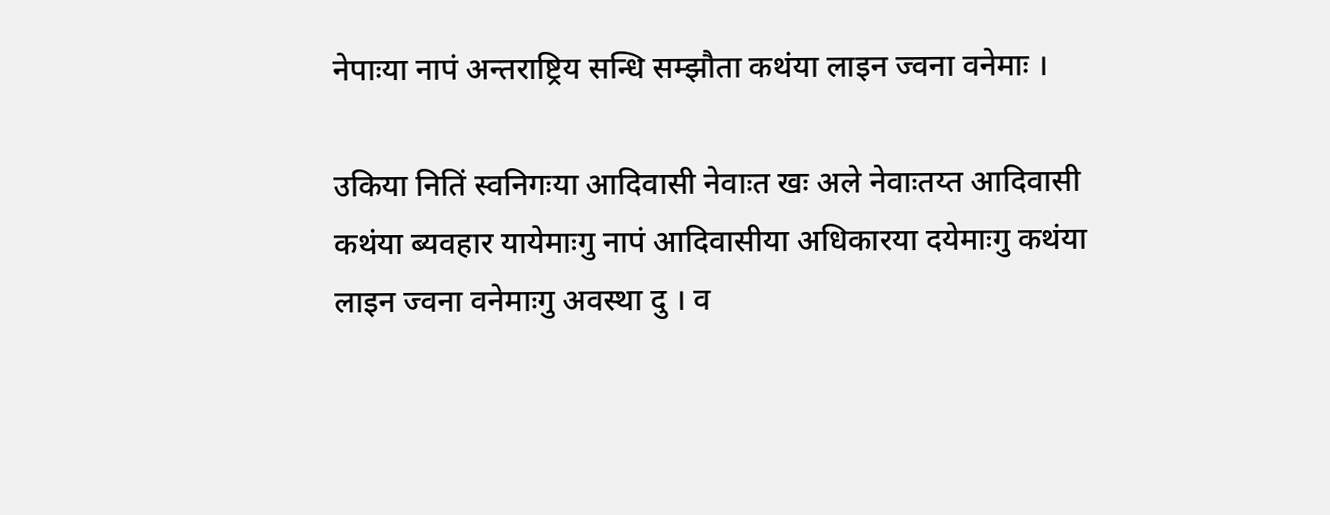नेपाःया नापं अन्तराष्ट्रिय सन्धि सम्झौता कथंया लाइन ज्वना वनेमाः ।

उकिया नितिं स्वनिगःया आदिवासी नेवाःत खः अले नेवाःतय्त आदिवासी कथंया ब्यवहार यायेमाःगु नापं आदिवासीया अधिकारया दयेमाःगु कथंया लाइन ज्वना वनेमाःगु अवस्था दु । व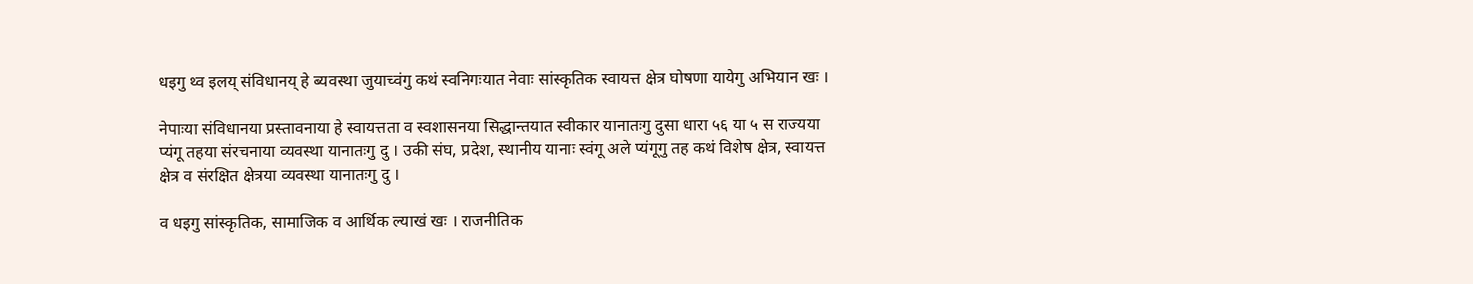धइगु थ्व इलय् संविधानय् हे ब्यवस्था जुयाच्वंगु कथं स्वनिगःयात नेवाः सांस्कृतिक स्वायत्त क्षेत्र घोषणा यायेगु अभियान खः ।

नेपाःया संविधानया प्रस्तावनाया हे स्वायत्तता व स्वशासनया सिद्धान्तयात स्वीकार यानातःगु दुसा धारा ५६ या ५ स राज्यया प्यंगू तहया संरचनाया व्यवस्था यानातःगु दु । उकी संघ, प्रदेश, स्थानीय यानाः स्वंगू अले प्यंगूगु तह कथं विशेष क्षेत्र, स्वायत्त क्षेत्र व संरक्षित क्षेत्रया व्यवस्था यानातःगु दु ।

व धइगु सांस्कृतिक, सामाजिक व आर्थिक ल्याखं खः । राजनीतिक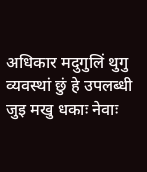अधिकार मदुगुलिं थुगु व्यवस्थां छुं हे उपलब्धी जुइ मखु धकाः नेवाः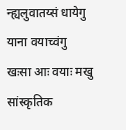न्ह्यलुवातय्सं धायेगु याना वयाच्वंगु खःसा आः वयाः मखु सांस्कृतिक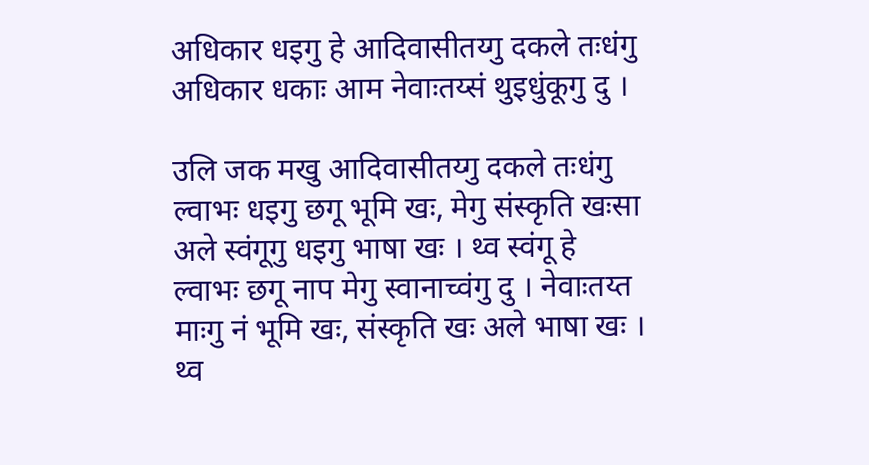अधिकार धइगु हे आदिवासीतय्गु दकले तःधंगु अधिकार धकाः आम नेवाःतय्सं थुइधुंकूगु दु ।

उलि जक मखु आदिवासीतय्गु दकले तःधंगु ल्वाभः धइगु छगू भूमि खः, मेगु संस्कृति खःसा अले स्वंगूगु धइगु भाषा खः । थ्व स्वंगू हे ल्वाभः छगू नाप मेगु स्वानाच्वंगु दु । नेवाःतय्त माःगु नं भूमि खः, संस्कृति खः अले भाषा खः । थ्व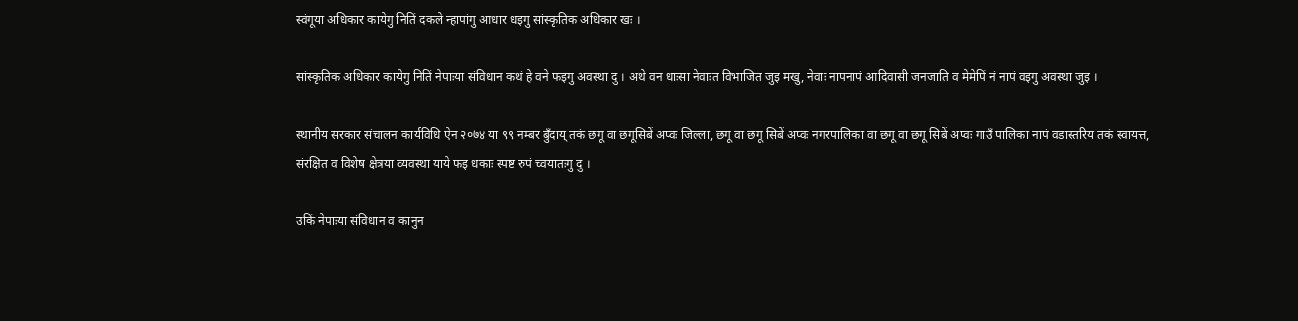स्वंगूया अधिकार कायेगु नितिं दकले न्हापांगु आधार धइगु सांस्कृतिक अधिकार खः ।

सांस्कृतिक अधिकार कायेगु नितिं नेपाःया संविधान कथं हे वने फइगु अवस्था दु । अथे वन धाःसा नेवाःत विभाजित जुइ मखु, नेवाः नापनापं आदिवासी जनजाति व मेमेपिं नं नापं वइगु अवस्था जुइ ।

स्थानीय सरकार संचालन कार्यविधि ऐन २०७४ या ९९ नम्बर बुँदाय् तकं छगू वा छगूसिबें अप्वः जिल्ला, छगू वा छगू सिबें अप्वः नगरपालिका वा छगू वा छगू सिबें अप्वः गाउँ पालिका नापं वडास्तरिय तकं स्वायत्त, संरक्षित व विशेष क्षेत्रया व्यवस्था याये फइ धकाः स्पष्ट रुपं च्वयातःगु दु ।

उकिं नेपाःया संविधान व कानुन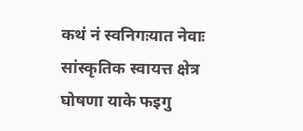कथं नं स्वनिगःयात नेवाः सांस्कृतिक स्वायत्त क्षेत्र घोषणा याके फइगु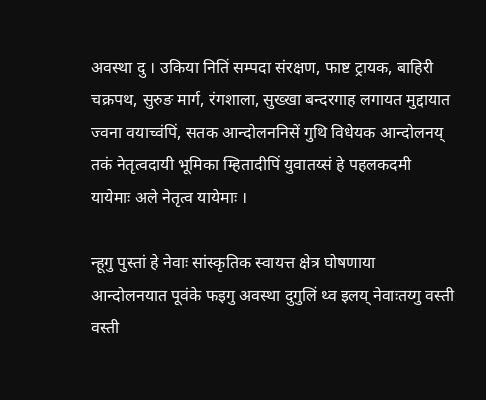अवस्था दु । उकिया नितिं सम्पदा संरक्षण, फाष्ट ट्रायक, बाहिरी चक्रपथ, सुरुङ मार्ग, रंगशाला, सुख्खा बन्दरगाह लगायत मुद्दायात ज्वना वयाच्वंपिं, सतक आन्दोलननिसें गुथि विधेयक आन्दोलनय् तकं नेतृत्वदायी भूमिका म्हितादीपिं युवातय्सं हे पहलकदमी यायेमाः अले नेतृत्व यायेमाः ।

न्हूगु पुस्तां हे नेवाः सांस्कृतिक स्वायत्त क्षेत्र घोषणाया आन्दोलनयात पूवंके फइगु अवस्था दुगुलिं थ्व इलय् नेवाःतय्गु वस्ती वस्ती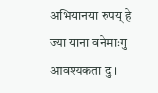अभियानया रुपय् हे ज्या याना वनेमाःगु आवश्यकता दु ।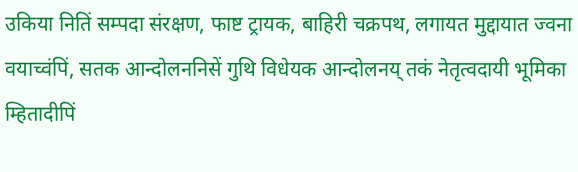उकिया नितिं सम्पदा संरक्षण, फाष्ट ट्रायक, बाहिरी चक्रपथ, लगायत मुद्दायात ज्वना वयाच्वंपिं, सतक आन्दोलननिसें गुथि विधेयक आन्दोलनय् तकं नेतृत्वदायी भूमिका म्हितादीपिं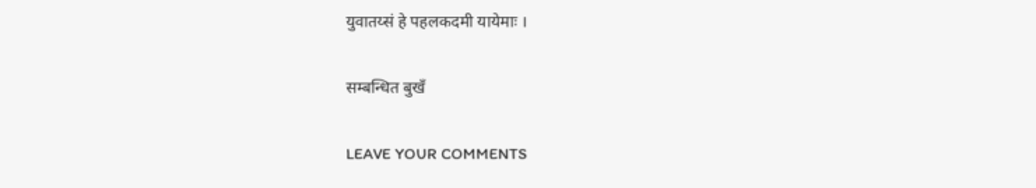युवातय्सं हे पहलकदमी यायेमाः ।

सम्बन्धित बुखँ

LEAVE YOUR COMMENTS